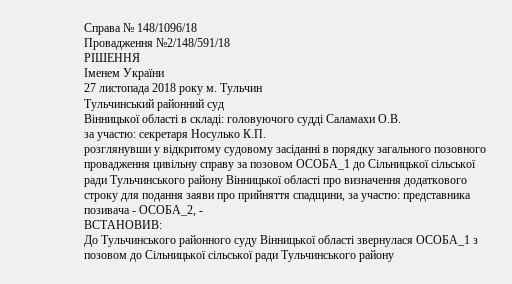Справа № 148/1096/18
Провадження №2/148/591/18
РІШЕННЯ
Іменем України
27 листопада 2018 року м. Тульчин
Тульчинський районний суд
Вінницької області в складі: головуючого судді Саламахи О.В.
за участю: секретаря Носулько К.П.
розглянувши у відкритому судовому засіданні в порядку загального позовного провадження цивільну справу за позовом ОСОБА_1 до Сільницької сільської ради Тульчинського району Вінницької області про визначення додаткового строку для подання заяви про прийняття спадщини, за участю: представника позивача - ОСОБА_2, -
ВСТАНОВИВ:
До Тульчинського районного суду Вінницької області звернулася ОСОБА_1 з позовом до Сільницької сільської ради Тульчинського району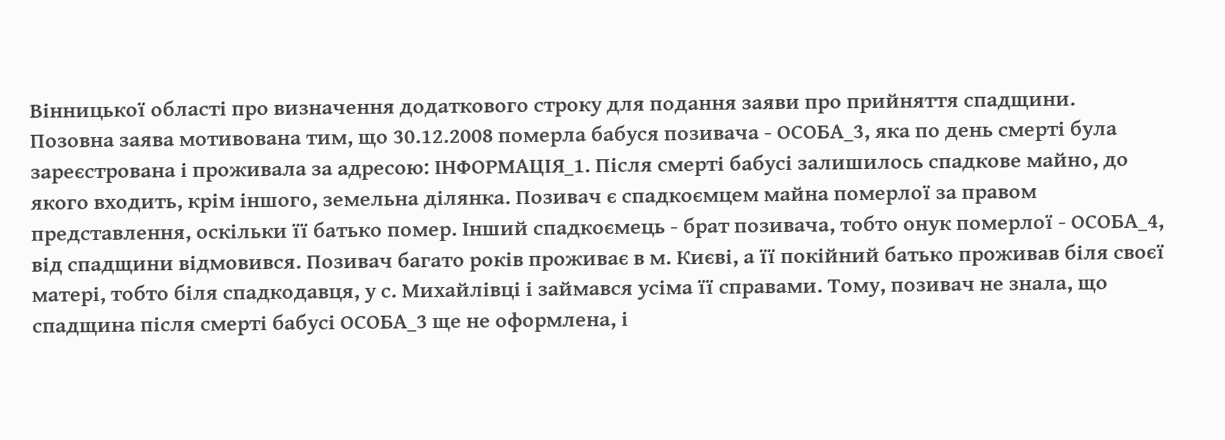Вінницької області про визначення додаткового строку для подання заяви про прийняття спадщини.
Позовна заява мотивована тим, що 30.12.2008 померла бабуся позивача - ОСОБА_3, яка по день смерті була зареєстрована і проживала за адресою: ІНФОРМАЦІЯ_1. Після смерті бабусі залишилось спадкове майно, до якого входить, крім іншого, земельна ділянка. Позивач є спадкоємцем майна померлої за правом представлення, оскільки її батько помер. Інший спадкоємець - брат позивача, тобто онук померлої - ОСОБА_4, від спадщини відмовився. Позивач багато років проживає в м. Києві, а її покійний батько проживав біля своєї матері, тобто біля спадкодавця, у с. Михайлівці і займався усіма її справами. Тому, позивач не знала, що спадщина після смерті бабусі ОСОБА_3 ще не оформлена, і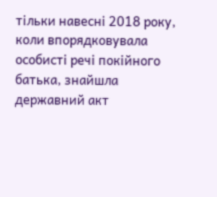тільки навесні 2018 року, коли впорядковувала особисті речі покійного батька, знайшла державний акт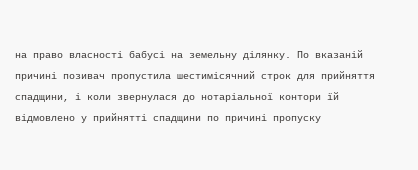на право власності бабусі на земельну ділянку. По вказаній причині позивач пропустила шестимісячний строк для прийняття спадщини, і коли звернулася до нотаріальної контори їй відмовлено у прийнятті спадщини по причині пропуску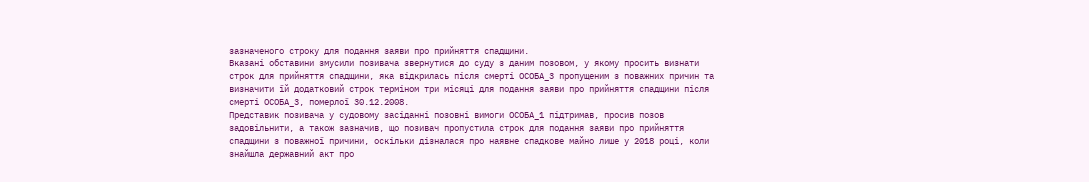зазначеного строку для подання заяви про прийняття спадщини.
Вказані обставини змусили позивача звернутися до суду з даним позовом, у якому просить визнати строк для прийняття спадщини, яка відкрилась після смерті ОСОБА_3 пропущеним з поважних причин та визначити їй додатковий строк терміном три місяці для подання заяви про прийняття спадщини після смерті ОСОБА_3, померлої 30.12.2008.
Представик позивача у судовому засіданні позовні вимоги ОСОБА_1 підтримав, просив позов задовільнити, а також зазначив, що позивач пропустила строк для подання заяви про прийняття спадщини з поважної причини, оскільки дізналася про наявне спадкове майно лише у 2018 році, коли знайшла державний акт про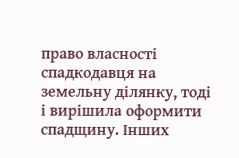право власності спадкодавця на земельну ділянку, тоді і вирішила оформити спадщину. Інших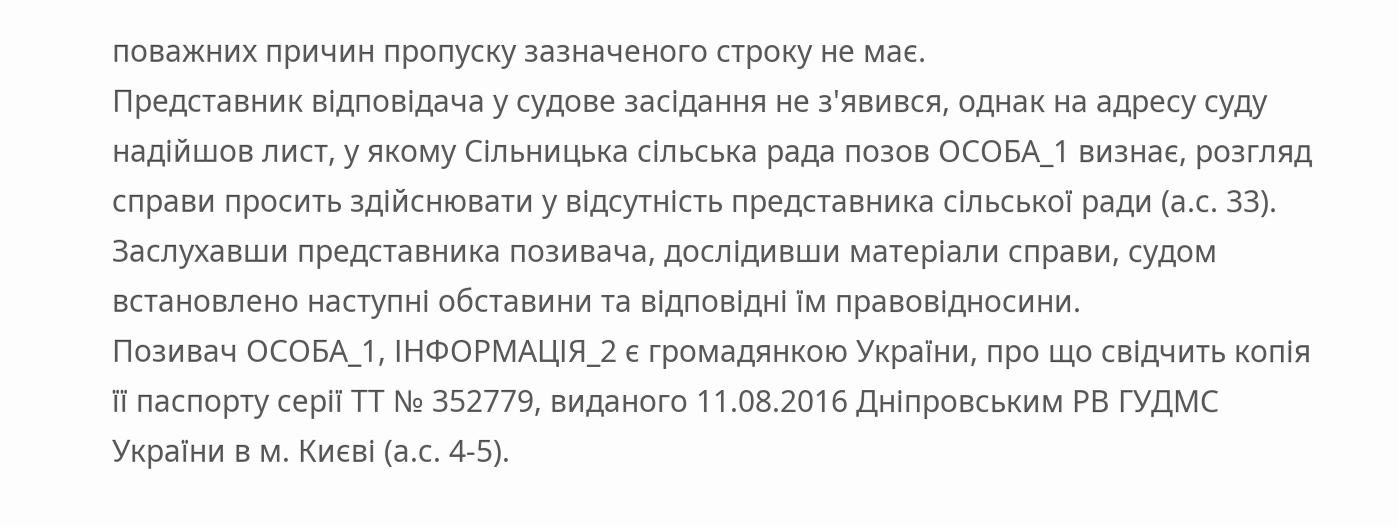поважних причин пропуску зазначеного строку не має.
Представник відповідача у судове засідання не з'явився, однак на адресу суду надійшов лист, у якому Сільницька сільська рада позов ОСОБА_1 визнає, розгляд справи просить здійснювати у відсутність представника сільської ради (а.с. 33).
Заслухавши представника позивача, дослідивши матеріали справи, судом встановлено наступні обставини та відповідні їм правовідносини.
Позивач ОСОБА_1, ІНФОРМАЦІЯ_2 є громадянкою України, про що свідчить копія її паспорту серії ТТ № 352779, виданого 11.08.2016 Дніпровським РВ ГУДМС України в м. Києві (а.с. 4-5).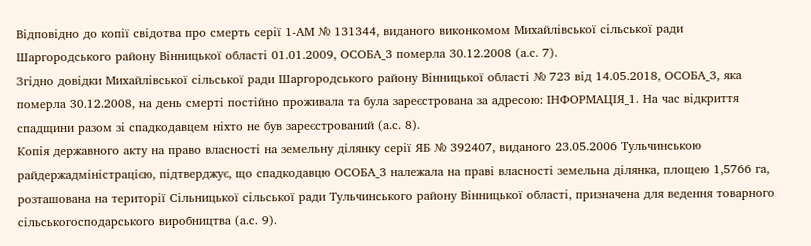Відповідно до копії свідотва про смерть серії 1-АМ № 131344, виданого виконкомом Михайлівської сільської ради Шаргородського району Вінницької області 01.01.2009, ОСОБА_3 померла 30.12.2008 (а.с. 7).
Згідно довідки Михайлівської сільської ради Шаргородського району Вінницької області № 723 від 14.05.2018, ОСОБА_3, яка померла 30.12.2008, на день смерті постійно проживала та була зареєстрована за адресою: ІНФОРМАЦІЯ_1. На час відкриття спадщини разом зі спадкодавцем ніхто не був зареєстрований (а.с. 8).
Копія державного акту на право власності на земельну ділянку серії ЯБ № 392407, виданого 23.05.2006 Тульчинською райдержадміністрацією, підтверджує, що спадкодавцю ОСОБА_3 належала на праві власності земельна ділянка, площею 1,5766 га, розташована на території Сільницької сільської ради Тульчинського району Вінницької області, призначена для ведення товарного сільськогосподарського виробництва (а.с. 9).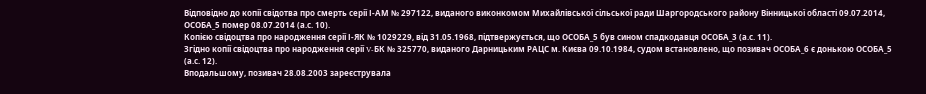Відповідно до копії свідотва про смерть серії І-АМ № 297122, виданого виконкомом Михайлівської сільської ради Шаргородського району Вінницької області 09.07.2014, ОСОБА_5 помер 08.07.2014 (а.с. 10).
Копією свідоцтва про народження серії І-ЯК № 1029229, від 31.05.1968, підтвержується, що ОСОБА_5 був сином спадкодавця ОСОБА_3 (а.с. 11).
Згідно копії свідоцтва про народження серії V-БК № 325770, виданого Дарницьким РАЦС м. Києва 09.10.1984, судом встановлено, що позивач ОСОБА_6 є донькою ОСОБА_5 (а.с. 12).
Вподальшому, позивач 28.08.2003 зареєструвала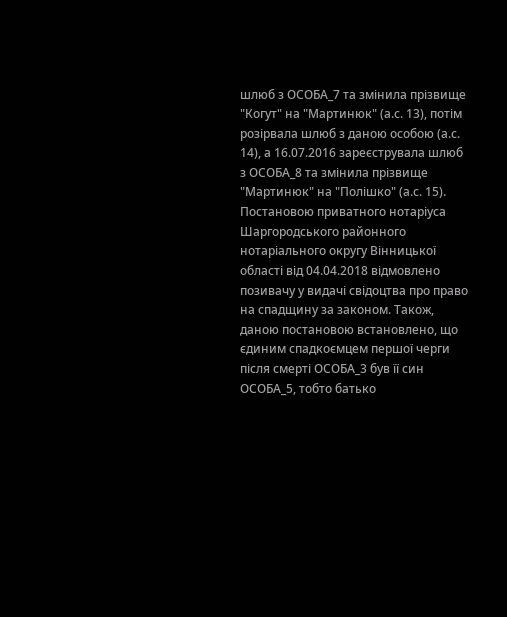шлюб з ОСОБА_7 та змінила прізвище "Когут" на "Мартинюк" (а.с. 13), потім розірвала шлюб з даною особою (а.с. 14), а 16.07.2016 зареєструвала шлюб з ОСОБА_8 та змінила прізвище "Мартинюк" на "Полішко" (а.с. 15).
Постановою приватного нотаріуса Шаргородського районного нотаріального округу Вінницької області від 04.04.2018 відмовлено позивачу у видачі свідоцтва про право на спадщину за законом. Також, даною постановою встановлено, що єдиним спадкоємцем першої черги після смерті ОСОБА_3 був її син ОСОБА_5, тобто батько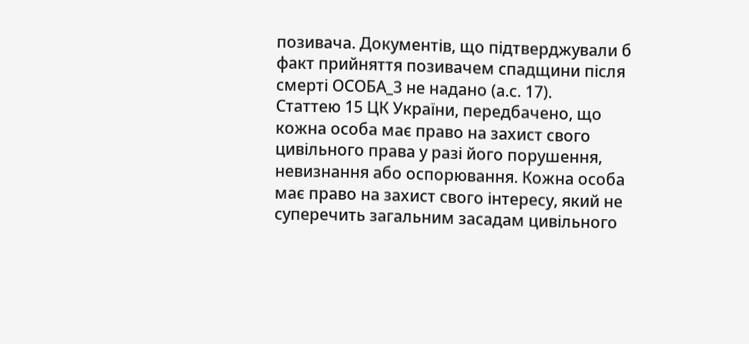позивача. Документів, що підтверджували б факт прийняття позивачем спадщини після смерті ОСОБА_3 не надано (а.с. 17).
Статтею 15 ЦК України, передбачено, що кожна особа має право на захист свого цивільного права у разі його порушення, невизнання або оспорювання. Кожна особа має право на захист свого інтересу, який не суперечить загальним засадам цивільного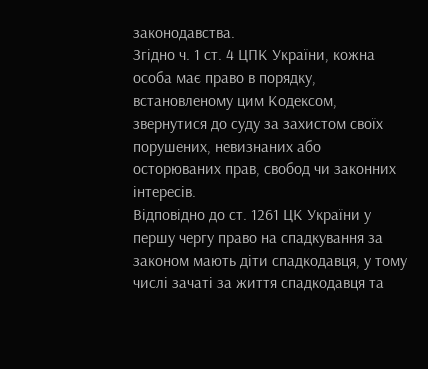законодавства.
Згідно ч. 1 ст. 4 ЦПК України, кожна особа має право в порядку, встановленому цим Кодексом, звернутися до суду за захистом своїх порушених, невизнаних або осторюваних прав, свобод чи законних інтересів.
Відповідно до ст. 1261 ЦК України у першу чергу право на спадкування за законом мають діти спадкодавця, у тому числі зачаті за життя спадкодавця та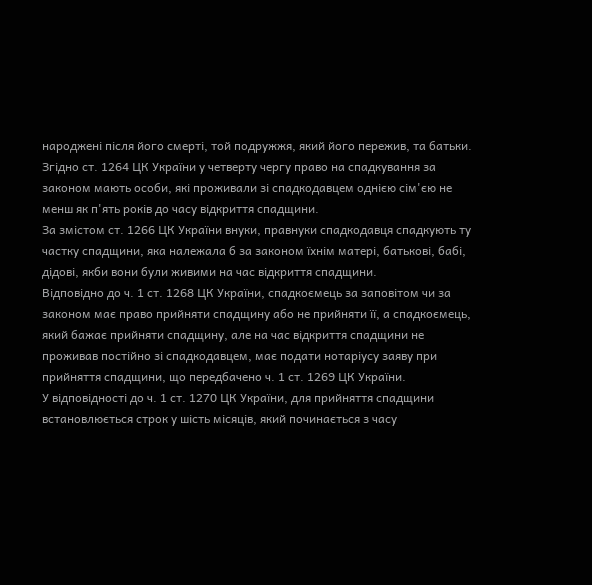народжені після його смерті, той подружжя, який його пережив, та батьки.
Згідно ст. 1264 ЦК України у четверту чергу право на спадкування за законом мають особи, які проживали зі спадкодавцем однією сім'єю не менш як п'ять років до часу відкриття спадщини.
За змістом ст. 1266 ЦК України внуки, правнуки спадкодавця спадкують ту частку спадщини, яка належала б за законом їхнім матері, батькові, бабі, дідові, якби вони були живими на час відкриття спадщини.
Відповідно до ч. 1 ст. 1268 ЦК України, спадкоємець за заповітом чи за законом має право прийняти спадщину або не прийняти її, а спадкоємець, який бажає прийняти спадщину, але на час відкриття спадщини не проживав постійно зі спадкодавцем, має подати нотаріусу заяву при прийняття спадщини, що передбачено ч. 1 ст. 1269 ЦК України.
У відповідності до ч. 1 ст. 1270 ЦК України, для прийняття спадщини встановлюється строк у шість місяців, який починається з часу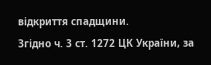відкриття спадщини.
Згідно ч. 3 ст. 1272 ЦК України, за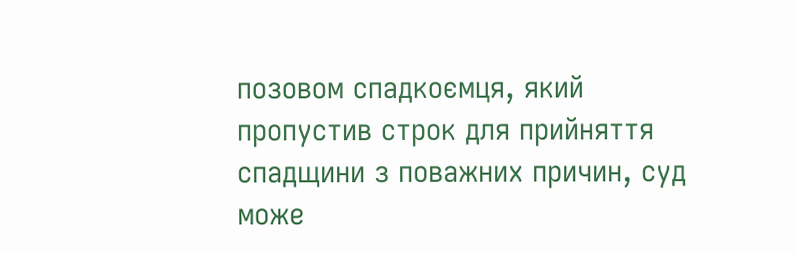позовом спадкоємця, який пропустив строк для прийняття спадщини з поважних причин, суд може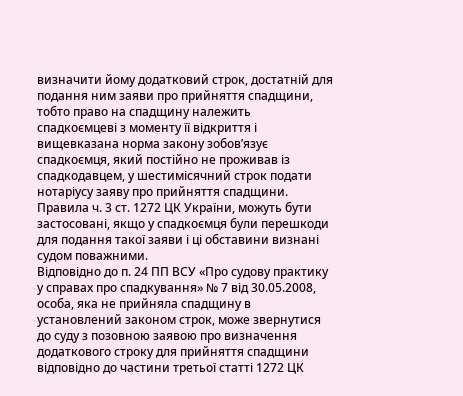визначити йому додатковий строк, достатній для подання ним заяви про прийняття спадщини, тобто право на спадщину належить спадкоємцеві з моменту її відкриття і вищевказана норма закону зобов’язує спадкоємця, який постійно не проживав із спадкодавцем, у шестимісячний строк подати нотаріусу заяву про прийняття спадщини. Правила ч. 3 ст. 1272 ЦК України, можуть бути застосовані, якщо у спадкоємця були перешкоди для подання такої заяви і ці обставини визнані судом поважними.
Відповідно до п. 24 ПП ВСУ «Про судову практику у справах про спадкування» № 7 від 30.05.2008, особа, яка не прийняла спадщину в установлений законом строк, може звернутися до суду з позовною заявою про визначення додаткового строку для прийняття спадщини відповідно до частини третьої статті 1272 ЦК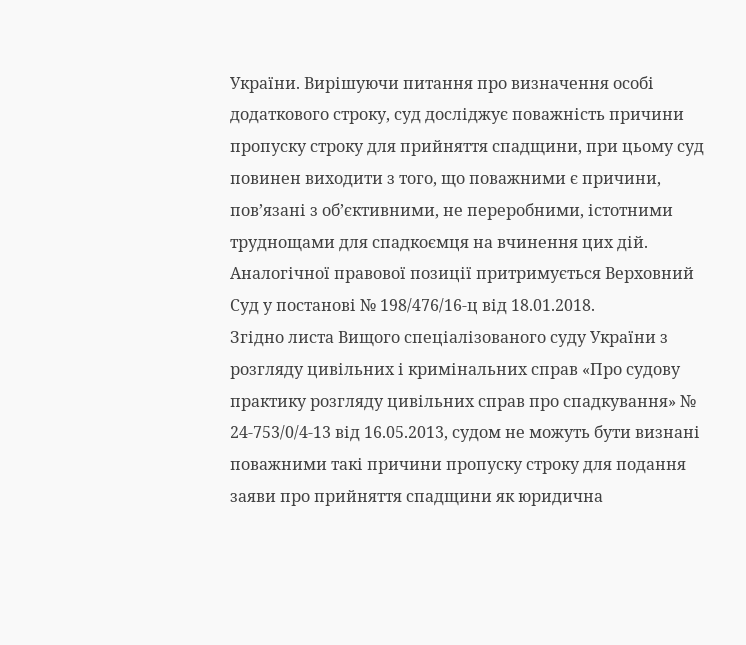України. Вирішуючи питання про визначення особі додаткового строку, суд досліджує поважність причини пропуску строку для прийняття спадщини, при цьому суд повинен виходити з того, що поважними є причини, пов’язані з об’єктивними, не переробними, істотними труднощами для спадкоємця на вчинення цих дій.
Аналогічної правової позиції притримується Верховний Суд у постанові № 198/476/16-ц від 18.01.2018.
Згідно листа Вищого спеціалізованого суду України з розгляду цивільних і кримінальних справ «Про судову практику розгляду цивільних справ про спадкування» № 24-753/0/4-13 від 16.05.2013, судом не можуть бути визнані поважними такі причини пропуску строку для подання заяви про прийняття спадщини як юридична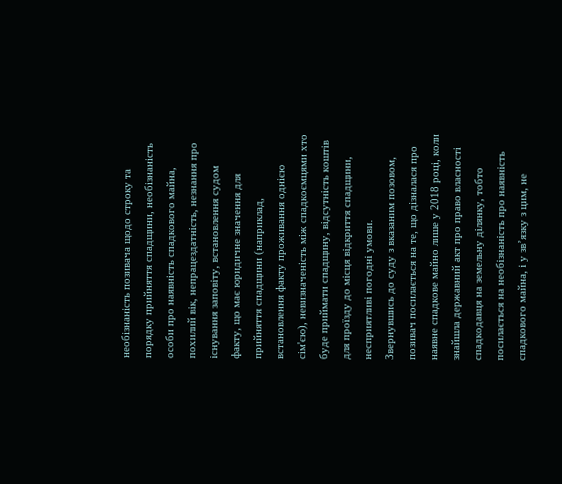необізнаність позивача щодо строку та порядку прийняття спадщини, необізнаність особи про наявність спадкового майна, похилий вік, непрацездатність, незнання про існування заповіту, встановлення судом факту, що має юридичне значення для прийняття спадщини (наприклад, встановлення факту проживання однією сім'єю), невизначеність між спадкоємцями хто буде приймати спадщину, відсутність коштів для проїзду до місця відкриття спадщини, несприятливі погодні умови.
Звернувшись до суду з вказаним позовом, позивач посилається на те, що дізналася про наявне спадкове майно лише у 2018 році, коли знайшла державний акт про право власності спадкодавця на земельну ділянку, тобто посилається на необізнаність про наявність спадкового майна, і у зв’язку з цим, не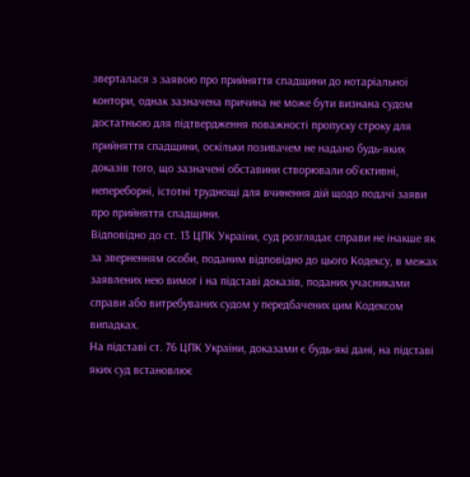зверталася з заявою про прийняття спадщини до нотаріальної контори, однак зазначена причина не може бути визнана судом достатньою для підтвердження поважності пропуску строку для прийняття спадщини, оскільки позивачем не надано будь-яких доказів того, що зазначені обставини створювали об’єктивні, непереборні, істотні труднощі для вчинення дій щодо подачі заяви про прийняття спадщини.
Відповідно до ст. 13 ЦПК України, суд розглядає справи не інакше як за зверненням особи, поданим відповідно до цього Кодексу, в межах заявлених нею вимог і на підставі доказів, поданих учасниками справи або витребуваних судом у передбачених цим Кодексом випадках.
На підставі ст. 76 ЦПК України, доказами є будь-які дані, на підставі яких суд встановлює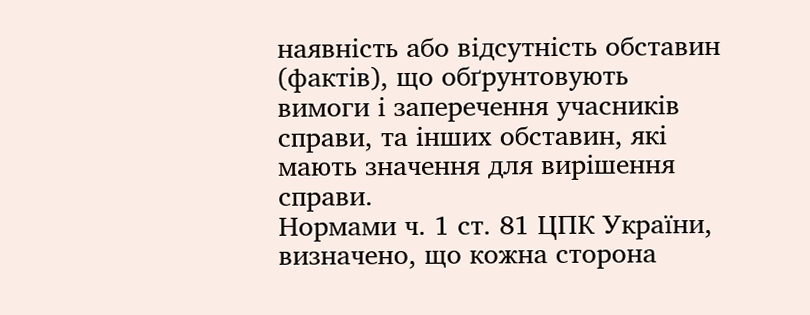наявність або відсутність обставин (фактів), що обґрунтовують вимоги і заперечення учасників справи, та інших обставин, які мають значення для вирішення справи.
Нормами ч. 1 ст. 81 ЦПК України, визначено, що кожна сторона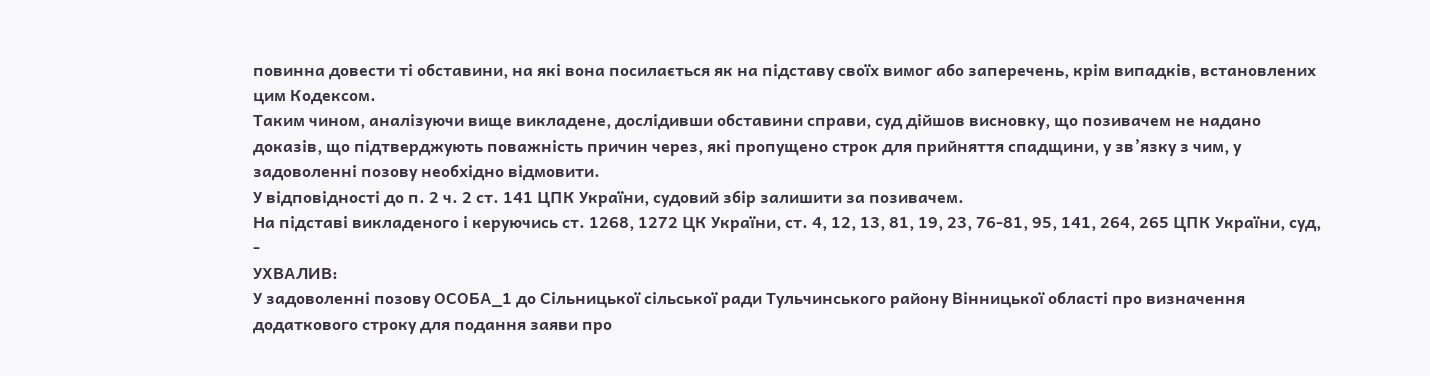повинна довести ті обставини, на які вона посилається як на підставу своїх вимог або заперечень, крім випадків, встановлених цим Кодексом.
Таким чином, аналізуючи вище викладене, дослідивши обставини справи, суд дійшов висновку, що позивачем не надано доказів, що підтверджують поважність причин через, які пропущено строк для прийняття спадщини, у зв’язку з чим, у задоволенні позову необхідно відмовити.
У відповідності до п. 2 ч. 2 ст. 141 ЦПК України, судовий збір залишити за позивачем.
На підставі викладеного і керуючись ст. 1268, 1272 ЦК України, ст. 4, 12, 13, 81, 19, 23, 76-81, 95, 141, 264, 265 ЦПК України, суд, -
УХВАЛИВ:
У задоволенні позову ОСОБА_1 до Сільницької сільської ради Тульчинського району Вінницької області про визначення додаткового строку для подання заяви про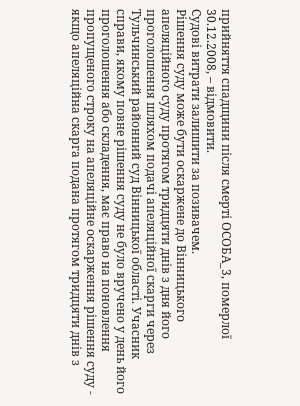прийняття спадщини після смерті ОСОБА_3, померлої 30.12.2008, – відмовити.
Судові витрати залишити за позивачем.
Рішення суду може бути оскаржене до Вінницького апеляційного суду протягом тридцяти днів з дня його проголошення шляхом подачі апеляційної скарги через Тульчинський районний суд Вінницької області. Учасник справи, якому повне рішення суду не було вручено у день його проголошення або складення, має право на поновлення пропущеного строку на апеляційне оскарження рішення суду - якщо апеляційна скарга подана протягом тридцяти днів з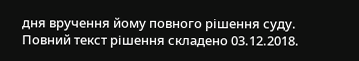дня вручення йому повного рішення суду.
Повний текст рішення складено 03.12.2018.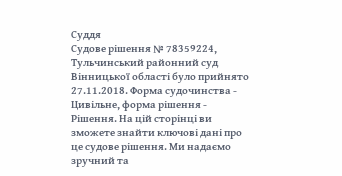Суддя
Судове рішення № 78359224, Тульчинський районний суд Вінницької області було прийнято 27.11.2018. Форма судочинства - Цивільне, форма рішення - Рішення. На цій сторінці ви зможете знайти ключові дані про це судове рішення. Ми надаємо зручний та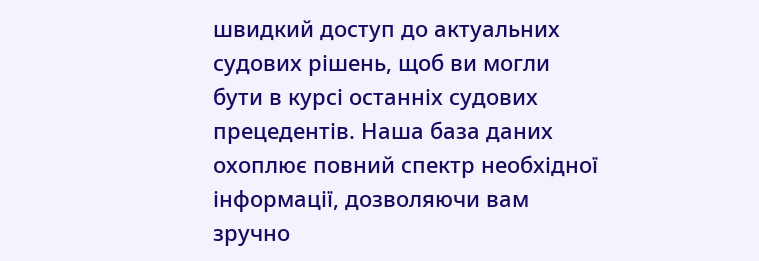швидкий доступ до актуальних судових рішень, щоб ви могли бути в курсі останніх судових прецедентів. Наша база даних охоплює повний спектр необхідної інформації, дозволяючи вам зручно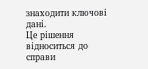знаходити ключові дані.
Це рішення відноситься до справи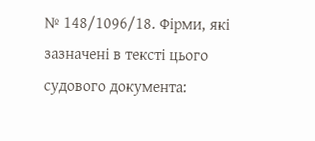№ 148/1096/18. Фірми, які зазначені в тексті цього судового документа: